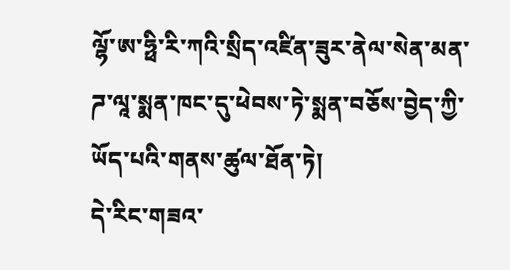ལྷོ་ཨ་ཧྥི་རི་ཀའི་སྲིད་འཛིན་ཟུར་ནེལ་སེན་མན་ཌ་ལཱ་སྨན་ཁང་དུ་ཕེབས་ཏེ་སྨན་བཅོས་བྱེད་ཀྱི་ཡོད་པའི་གནས་ཚུལ་ཐོན་ཏེ།
དེ་རིང་གཟའ་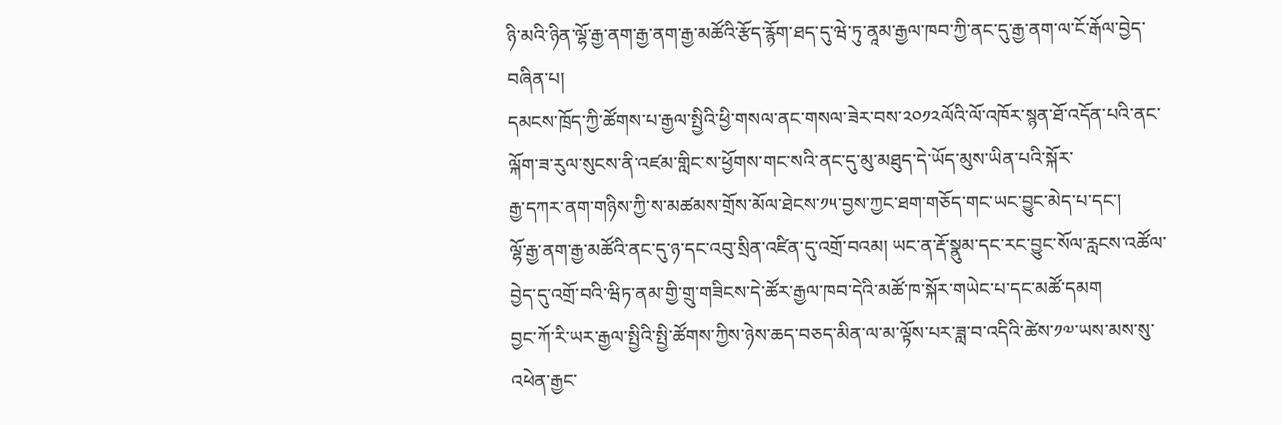ཉི་མའི་ཉིན་ལྷོ་རྒྱ་ནག་རྒྱ་ནག་རྒྱ་མཚོའི་རྩོད་རྙོག་ཐད་དུ་ཝེ་ཏུ་ནཱམ་རྒྱལ་ཁབ་ཀྱི་ནང་དུ་རྒྱ་ནག་ལ་ངོ་རྒོལ་བྱེད་བཞིན་པ།
དམངས་ཁྲོད་ཀྱི་ཚོགས་པ་རྒྱལ་སྤྱིའི་ཕྱི་གསལ་ནང་གསལ་ཟེར་བས་༢༠༡༢ལོའི་ལོ་འཁོར་སྙན་ཐོ་འདོན་པའི་ནང་ ལྐོག་ཟ་རུལ་སུངས་ནི་འཛམ་གླིང་ས་ཕྱོགས་གང་སའི་ནང་དུ་མུ་མཐུད་དེ་ཡོད་མུས་ཡིན་པའི་སྐོར་
རྒྱ་དཀར་ནག་གཉིས་ཀྱི་ས་མཚམས་གྲོས་མོལ་ཐེངས་༡༥་བྱས་ཀྱང་ཐག་གཅོད་གང་ཡང་བྱུང་མེད་པ་དང་།
ལྷོ་རྒྱ་ནག་རྒྱ་མཚོའི་ནང་དུ་ཉ་དང་འབུ་སྲིན་འཛིན་དུ་འགྲོ་བའམ། ཡང་ན་རྡོ་སྣུམ་དང་རང་བྱུང་སོལ་རླངས་འཚོལ་བྱེད་དུ་འགྲོ་བའི་ཝིཏ་ནམ་གྱི་གྲུ་གཟིངས་དེ་ཚོར་རྒྱལ་ཁབ་དེའི་མཚོ་ཁ་སྐོར་གཡེང་པ་དང་མཚོ་དམག
བྱང་ཀོ་རི་ཡར་རྒྱལ་སྤྱིའི་སྤྱི་ཚོགས་ཀྱིས་ཉེས་ཆད་བཅད་མིན་ལ་མ་ལྟོས་པར་ཟླ་བ་འདིའི་ཚེས་༡༧་ཡས་མས་སུ་འཕེན་རྒྱང་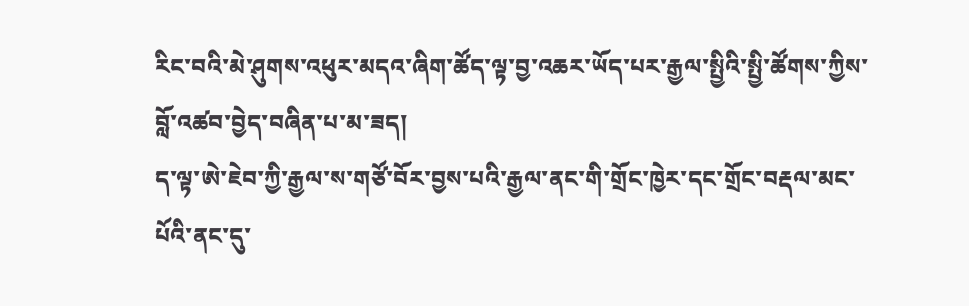རིང་བའི་མེ་ཤུགས་འཕུར་མདའ་ཞིག་ཚོད་ལྟ་བྱ་འཆར་ཡོད་པར་རྒྱལ་སྤྱིའི་སྤྱི་ཚོགས་ཀྱིས་བློ་འཚབ་བྱེད་བཞིན་པ་མ་ཟད།
ད་ལྟ་ཨེ་ཇེབ་ཀྱི་རྒྱལ་ས་གཙོ་བོར་བྱས་པའི་རྒྱལ་ནང་གི་གྲོང་ཁྱེར་དང་གྲོང་བརྡལ་མང་པོའི་ནང་དུ་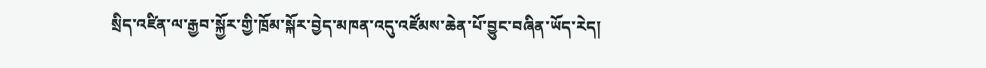སྲིད་འཛིན་ལ་རྒྱབ་སྐྱོར་གྱི་ཁྲོམ་སྐོར་བྱེད་མཁན་འདུ་འཛོམས་ཆེན་པོ་བྱུང་བཞིན་ཡོད་རེད།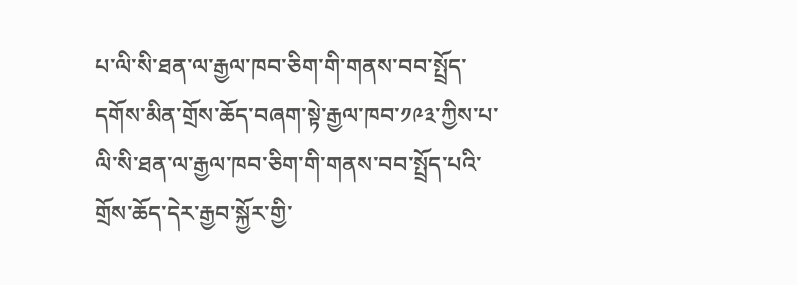པ་ལི་སི་ཐན་ལ་རྒྱལ་ཁབ་ཅིག་གི་གནས་བབ་སྤྲོད་དགོས་མིན་གྲོས་ཆོད་བཞག་སྟེ་རྒྱལ་ཁབ་༡༩༣་ཀྱིས་པ་ལི་སི་ཐན་ལ་རྒྱལ་ཁབ་ཅིག་གི་གནས་བབ་སྤྲོད་པའི་གྲོས་ཆོད་དེར་རྒྱབ་སྐྱོར་གྱི་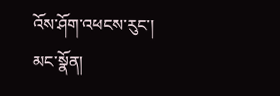འོས་ཤོག་འཕངས་རུང་།
མང་སྣོན།